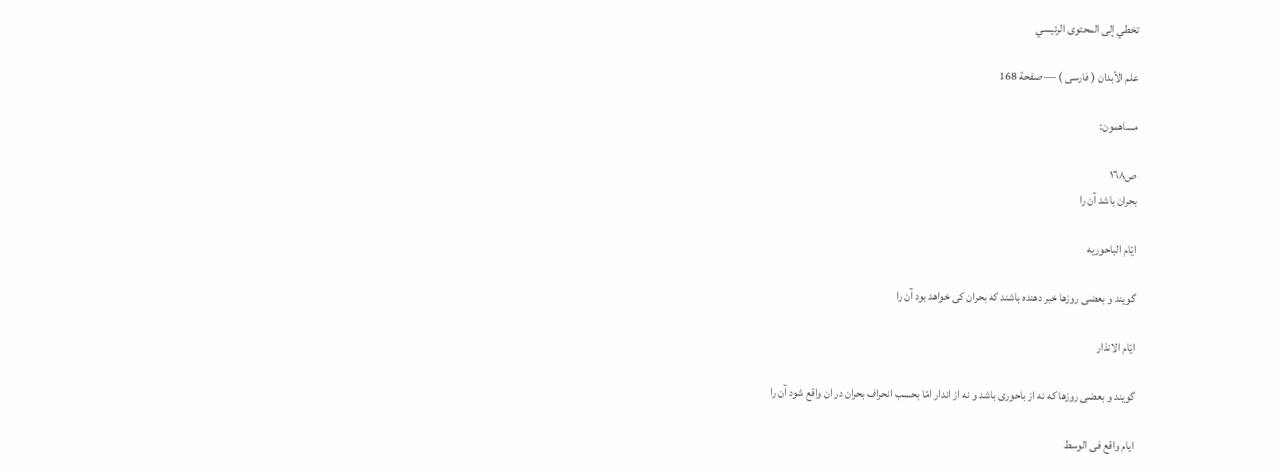تخطي إلى المحتوى الرئيسي

علم الأبدان ( فارسى ) — صفحة 168

مساهمون:

ص١٦٨
بحران باشد آن را

ايّام الباحوريه

گويند و بعضى روزها خبر دهنده باشند كه بحران كى خواهد بود آن را

ايّام الانذار

گويند و بعضى روزها كه نه از باحورى باشد و نه از اندار امّا بحسب انحراف بحران در ان واقع شود آن را

ايام واقع فى الوسط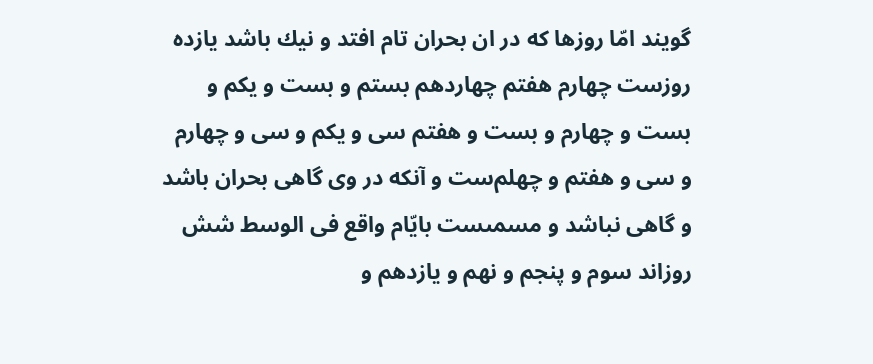گويند امّا روزها كه در ان بحران تام افتد و نيك باشد يازده روزست چهارم هفتم چهاردهم بستم و بست و يكم و بست و چهارم و بست و هفتم سى و يكم و سى و چهارم و سى و هفتم و چهلم‌ست و آنكه در وى گاهى بحران باشد و گاهى نباشد و مسمىست بايّام واقع فى الوسط شش روزاند سوم و پنجم و نهم و يازدهم و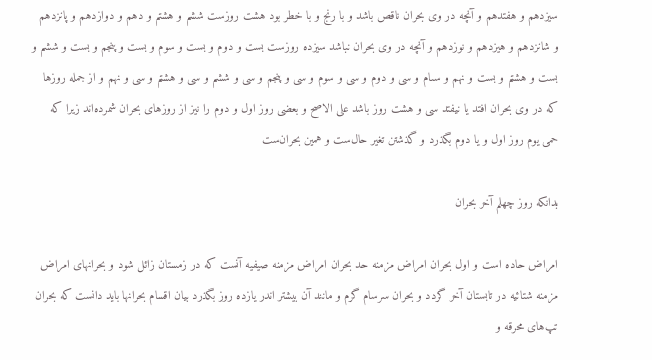سيزدهم و هفتدهم و آنچه در وى بحران ناقص باشد و با رنج و با خطر بود هشت روزست ششم و هشتم و دهم و دوازدهم و پانزدهم و شانزدهم و هيزدهم و نوزدهم و آنچه در وى بحران نباشد سيزده روزست بست و دوم و بست و سوم و بست و پنجم و بست و ششم و بست و هشتم و بست و نهم و سىام و سى و دوم و سى و سوم و سى و پنجم و سى و ششم و سى و هشتم و سى و نهم و از جمله روزها كه در وى بحران افتد يا نيفتد سى و هشت روز باشد على الاصح و بعضى روز اول و دوم را نيز از روزهاى بحران شمرده‌اند زيرا كه حمى يوم روز اول و يا دوم بگذرد و گذشتن تغير حال‌ست و همين بحران‌ست

بدانكه روز چهلم آخر بحران

امراض حاده است و اول بحران امراض مزمنه حد بحران امراض مزمنه صيفيه آنست كه در زمستان زائل شود و بحرانهاى امراض مزمنه شتائيه در تابستان آخر گردد و بحران سرسام گرم و مانند آن بيشتر اندر يازده روز بگذرد بيان اقسام بحرانها بايد دانست كه بحران تپ‌هاى محرقه و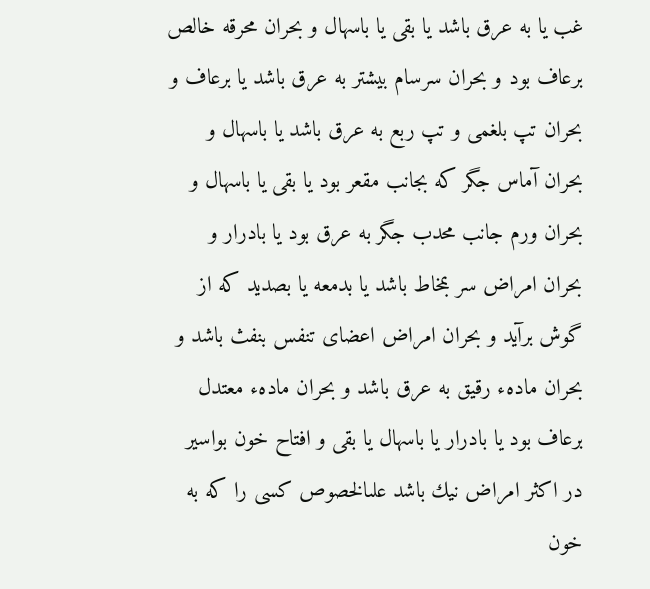غب يا به عرق باشد يا بقى يا باسهال و بحران محرقه خالص برعاف بود و بحران سرسام بيشتر به عرق باشد يا برعاف و بحران تپ بلغمى و تپ ربع به عرق باشد يا باسهال و بحران آماس جگر كه بجانب مقعر بود يا بقى يا باسهال و بحران ورم جانب محدب جگر به عرق بود يا بادرار و بحران امراض سر بمخاط باشد يا بدمعه يا بصديد كه از گوش برآيد و بحران امراض اعضاى تنفس بنفث باشد و بحران مادهء رقيق به عرق باشد و بحران مادهء معتدل برعاف بود يا بادرار يا باسهال يا بقى و افتاح خون بواسير در اكثر امراض نيك باشد علىالخصوص كسى را كه به خون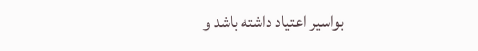بواسير اعتياد داشته باشد و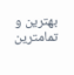بهترين و تمامترين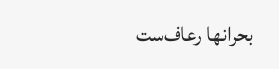بحرانها رعاف‌ست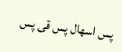پس اسهال پس قى پس